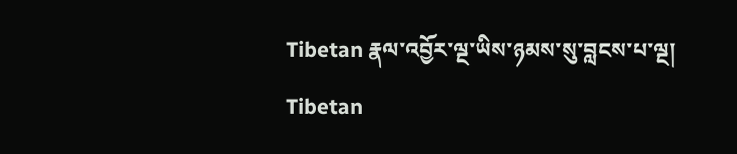Tibetan རྣལ་འབྱོར་ལྔ་ཡིས་ཉམས་སུ་བླངས་པ་ལྔ།
Tibetan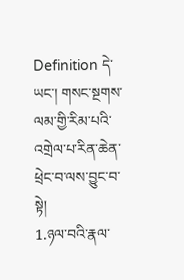Definition དེ་ཡང་། གསང་སྔགས་ལམ་གྱི་རིམ་པའི་འགྲེལ་པ་རིན་ཆེན་ཕྲེང་བ་ལས་བྱུང་བ་སྟེ།
1.ཉལ་བའི་རྣལ་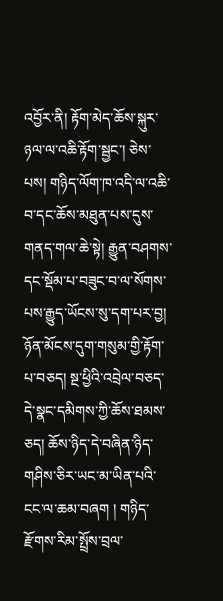འབྱོར་ནི། རྟོག་མེད་ཆོས་སྐུར་ཉལ་ལ་འཆི་རྟོག་སྦྱང་། ཅེས་པས། གཉིད་ལོག་ཁ་འདི་ལ་འཆི་བ་དང་ཆོས་མཐུན་པས་དུས་གནད་གལ་ཆེ་སྟེ། རྒྱུན་བཤགས་དང་སྡོམ་པ་བཟུང་བ་ལ་སོགས་པས་རྒྱུད་ཡོངས་སུ་དག་པར་བྱ། ཉོན་མོངས་དུག་གསུམ་གྱི་རྟོག་པ་བཅད། སྔ་ཕྱིའི་འབྲེལ་བཅད་དེ་སྣང་དམིགས་ཀྱི་ཆོས་ཐམས་ཅད། ཆོས་ཉིད་དེ་བཞིན་ཉིད་གཤིས་ཅིར་ཡང་མ་ཡིན་པའི་ངང་ལ་ཆམ་བཞག ། གཉིད་རྫོགས་རིམ་སྤྲོས་བྲལ་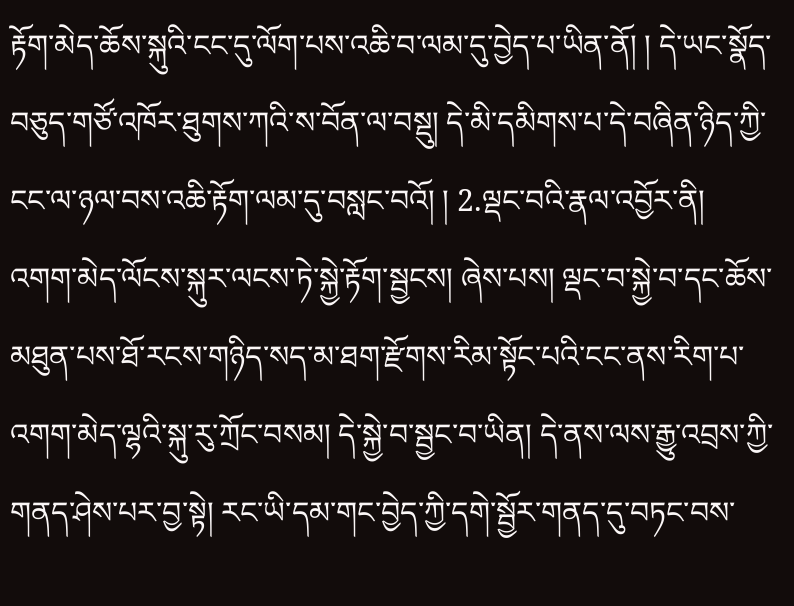རྟོག་མེད་ཆོས་སྐུའི་ངང་དུ་ལོག་པས་འཆི་བ་ལམ་དུ་བྱེད་པ་ཡིན་ནོ། ། དེ་ཡང་སྣོད་བཅུད་གཙོ་འཁོར་ཐུགས་ཀའི་ས་བོན་ལ་བསྡུ། དེ་མི་དམིགས་པ་དེ་བཞིན་ཉིད་ཀྱི་ངང་ལ་ཉལ་བས་འཆི་རྟོག་ལམ་དུ་བསླང་བའོ། ། 2.ལྡང་བའི་རྣལ་འབྱོར་ནི། འགག་མེད་ལོངས་སྐུར་ལངས་ཏེ་སྐྱེ་རྟོག་སྦྱངས། ཞེས་པས། ལྡང་བ་སྐྱེ་བ་དང་ཆོས་མཐུན་པས་ཐོ་རངས་གཉིད་སད་མ་ཐག་རྫོགས་རིམ་སྟོང་པའི་ངང་ནས་རིག་པ་འགག་མེད་ལྷའི་སྐུ་རུ་ཀྲོང་བསམ། དེ་སྐྱེ་བ་སྦྱང་བ་ཡིན། དེ་ནས་ལས་རྒྱུ་འབྲས་ཀྱི་གནད་ཤེས་པར་བྱ་སྟེ། རང་ཡི་དམ་གང་བྱེད་ཀྱི་དགེ་སྦྱོར་གནད་དུ་བཏང་བས་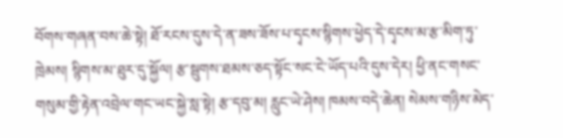བོགས་གཞན་བས་ཆེ་སྟེ། ཐོ་རངས་དུས་དེ་ན་ཟས་ཟོས་པ་དྭངས་སྙིགས་ཕྱེད་དེ་དྭངས་མ་རྩ་མིག་ཏུ་ཁྲེམས། སྙིགས་མ་ཐུར་དུ་སྐྱོལ། རྩ་སྦུགས་ཐམས་ཅད་སྟོང་སང་ངེ་ཡོད་པའི་དུས་དེར། ཕྱི་ནང་གསང་གསུམ་གྱི་རྟེན་འབྲེལ་གང་ཡང་སྐྱེ་སླ་སྟེ། རྩ་དབུ་མ། རླུང་ཡེ་ཤེས། ཁམས་བདེ་ཆེན། སེམས་གཉིས་མེད་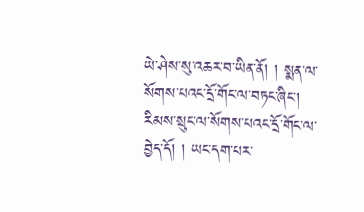ཡེ་ཤེས་སུ་འཆར་བ་ཡིན་ནོ། ། སྨན་ལ་སོགས་པའང་དྲོ་གོང་ལ་བཏང་ཞིང་། རིམས་སྲུང་ལ་སོགས་པའང་དྲོ་གོང་ལ་བྱེད་དོ། ། ཡང་དག་པར་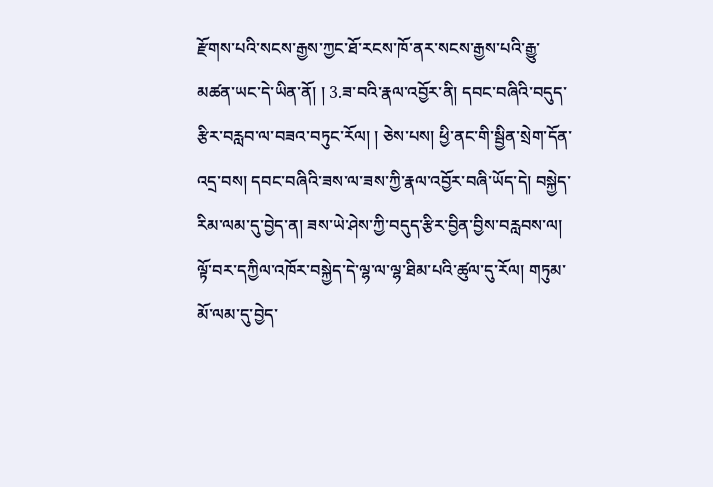རྫོགས་པའི་སངས་རྒྱས་ཀྱང་ཐོ་རངས་ཁོ་ནར་སངས་རྒྱས་པའི་རྒྱུ་མཚན་ཡང་དེ་ཡིན་ནོ། ། 3.ཟ་བའི་རྣལ་འབྱོར་ནི། དབང་བཞིའི་བདུད་རྩིར་བརླབ་ལ་བཟའ་བཏུང་རོལ། ། ཅེས་པས། ཕྱི་ནང་གི་སྦྱིན་སྲེག་དོན་འདྲ་བས། དབང་བཞིའི་ཟས་ལ་ཟས་ཀྱི་རྣལ་འབྱོར་བཞི་ཡོད་དེ། བསྐྱེད་རིམ་ལམ་དུ་བྱེད་ན། ཟས་ཡེ་ཤེས་ཀྱི་བདུད་རྩིར་བྱིན་བྱིས་བརླབས་ལ། ལྟོ་བར་དཀྱིལ་འཁོར་བསྐྱེད་དེ་ལྷ་ལ་ལྷ་ཐིམ་པའི་ཚུལ་དུ་རོལ། གཏུམ་མོ་ལམ་དུ་བྱེད་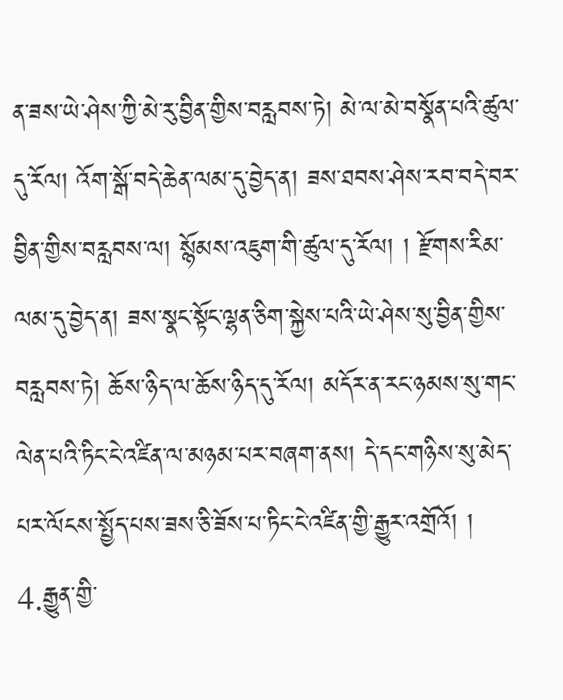ན་ཟས་ཡེ་ཤེས་ཀྱི་མེ་རུ་བྱིན་གྱིས་བརླབས་ཏེ། མེ་ལ་མེ་བསྣོན་པའི་ཚུལ་དུ་རོལ། འོག་སྒོ་བདེ་ཆེན་ལམ་དུ་བྱེད་ན། ཟས་ཐབས་ཤེས་རབ་བདེ་བར་བྱིན་གྱིས་བརླབས་ལ། སྙོམས་འཇུག་གི་ཚུལ་དུ་རོལ། ། རྫོགས་རིམ་ལམ་དུ་བྱེད་ན། ཟས་སྣང་སྟོང་ལྷན་ཅིག་སྐྱེས་པའི་ཡེ་ཤེས་སུ་བྱིན་གྱིས་བརླབས་ཏེ། ཆོས་ཉིད་ལ་ཆོས་ཉིད་དུ་རོལ། མདོར་ན་རང་ཉམས་སུ་གང་ལེན་པའི་ཏིང་ངེ་འཛིན་ལ་མཉམ་པར་བཞག་ནས། དེ་དང་གཉིས་སུ་མེད་པར་ལོངས་སྤྱོད་པས་ཟས་ཅི་ཟོས་པ་ཏིང་ངེ་འཛིན་གྱི་རྒྱུར་འགྲོའོ། ། 4.རྒྱུན་གྱི་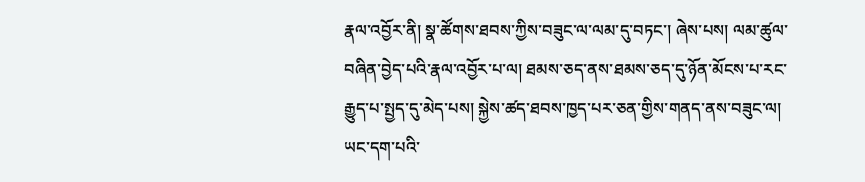རྣལ་འབྱོར་ནི། སྣ་ཚོགས་ཐབས་ཀྱིས་བཟུང་ལ་ལམ་དུ་བཏང་། ཞེས་པས། ལམ་ཚུལ་བཞིན་བྱེད་པའི་རྣལ་འབྱོར་པ་ལ། ཐམས་ཅད་ནས་ཐམས་ཅད་དུ་ཉོན་མོངས་པ་རང་རྒྱུད་པ་སྤྱད་དུ་མེད་པས། སྐྱེས་ཚད་ཐབས་ཁྱད་པར་ཅན་གྱིས་གནད་ནས་བཟུང་ལ། ཡང་དག་པའི་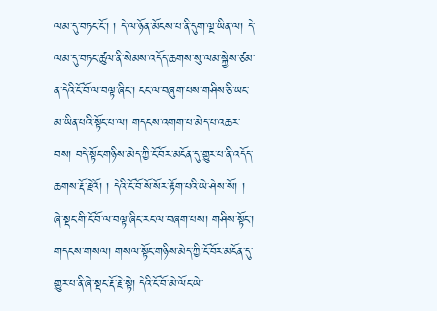ལམ་དུ་བཏང་ངོ་། ། དེ་ལ་ཉོན་མོངས་པ་ནི་དུག་ལྔ་ཡིན་ལ། དེ་ལམ་དུ་བཏང་ཚུལ་ནི་སེམས་འདོད་ཆགས་སུ་ལམ་སྐྱེས་ཙམ་ན་དེའི་ངོ་བོ་ལ་བལྟ་ཞིང་། ངང་ལ་བཞུག་པས་གཤིས་ཅི་ཡང་མ་ཡིན་པའི་སྟོང་པ་ལ། གདངས་འགག་པ་མེད་པ་འཆར་བས། བདེ་སྟོང་གཉིས་མེད་ཀྱི་ངོ་བོར་མངོན་དུ་གྱུར་པ་ནི་འདོད་ཆགས་རྡོ་རྗེའོ། ། དེའི་ངོ་བོ་སོ་སོར་རྟོག་པའི་ཡེ་ཤེས་སོ། ། ཞེ་སྡང་གི་ངོ་བོ་ལ་བལྟ་ཞིང་རང་ལ་བཞག་པས། གཤིས་སྟོང་། གདངས་གསལ། གསལ་སྟོང་གཉིས་མེད་ཀྱི་ངོ་བོར་མངོན་དུ་གྱུར་པ་ནི་ཞེ་སྡང་རྡོ་རྗེ་སྟེ། དེའི་ངོ་བོ་མེ་ལོང་ཡེ་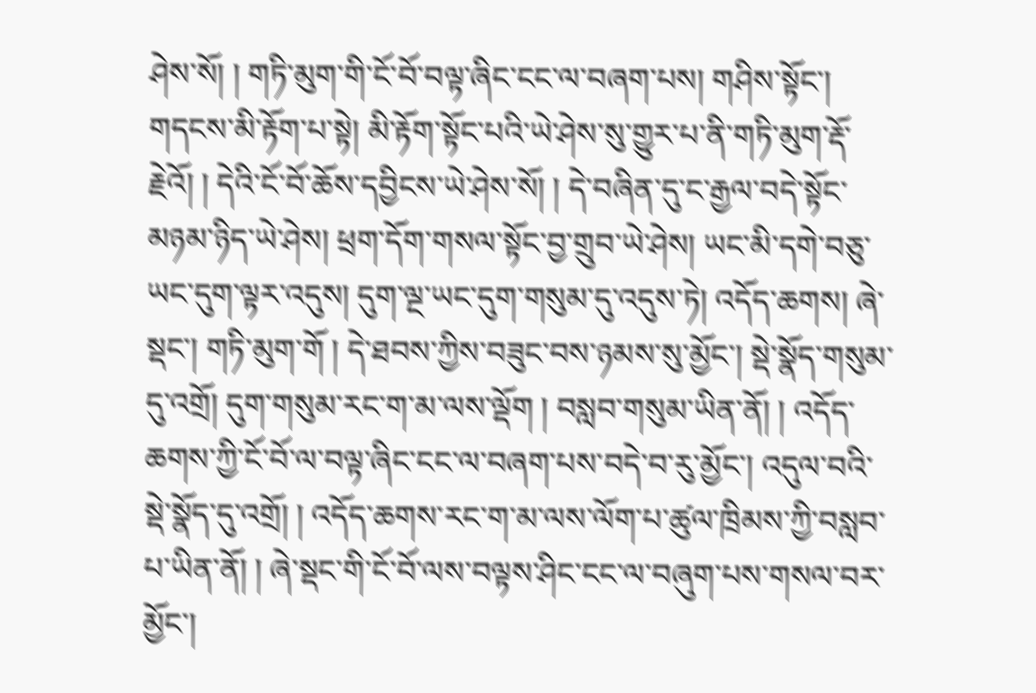ཤེས་སོ། ། གཏི་མུག་གི་ངོ་བོ་བལྟ་ཞིང་ངང་ལ་བཞག་པས། གཤིས་སྟོང་། གདངས་མི་རྟོག་པ་སྟེ། མི་རྟོག་སྟོང་པའི་ཡེ་ཤེས་སུ་གྱུར་པ་ནི་གཏི་མུག་རྡོ་རྗེའོ། ། དེའི་ངོ་བོ་ཆོས་དབྱིངས་ཡེ་ཤེས་སོ། ། དེ་བཞིན་དུ་ང་རྒྱལ་བདེ་སྟོང་མཉམ་ཉིད་ཡེ་ཤེས། ཕྲག་དོག་གསལ་སྟོང་བྱ་གྲུབ་ཡེ་ཤེས། ཡང་མི་དགེ་བཅུ་ཡང་དུག་ལྟར་འདུས། དུག་ལྔ་ཡང་དུག་གསུམ་དུ་འདུས་ཏེ། འདོད་ཆགས། ཞེ་སྡང་། གཏི་མུག་གོ ། དེ་ཐབས་ཀྱིས་བཟུང་བས་ཉམས་སུ་མྱོང་། སྡེ་སྣོད་གསུམ་དུ་འགྲོ། དུག་གསུམ་རང་ག་མ་ལས་ལྡོག ། བསླབ་གསུམ་ཡིན་ནོ། ། འདོད་ཆགས་ཀྱི་ངོ་བོ་ལ་བལྟ་ཞིང་ངང་ལ་བཞག་པས་བདེ་བ་རུ་མྱོང་། འདུལ་བའི་སྡེ་སྣོད་དུ་འགྲོ། ། འདོད་ཆགས་རང་ག་མ་ལས་ལོག་པ་ཚུལ་ཁྲིམས་ཀྱི་བསླབ་པ་ཡིན་ནོ། ། ཞེ་སྡང་གི་ངོ་བོ་ལས་བལྟས་ཤིང་ངང་ལ་བཞུག་པས་གསལ་བར་མྱོང་།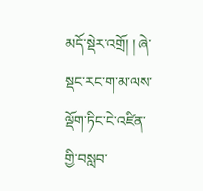མདོ་སྡེར་འགྲོ། ། ཞེ་སྡང་རང་ག་མ་ལས་ལྡོག་ཏིང་ངེ་འཛིན་གྱི་བསླབ་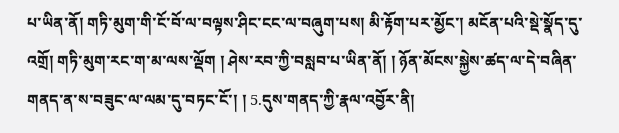པ་ཡིན་ནོ། གཏི་མུག་གི་ངོ་བོ་ལ་བལྟས་ཤིང་ངང་ལ་བཞུག་པས། མི་རྟོག་པར་མྱོང་། མངོན་པའི་སྡེ་སྣོད་དུ་འགྲོ། གཏི་མུག་རང་ག་མ་ལས་ལྡོག ། ཤེས་རབ་ཀྱི་བསླབ་པ་ཡིན་ནོ། ། ཉོན་མོངས་སྐྱེས་ཚད་ལ་དེ་བཞིན་གནད་ན་ས་བཟུང་ལ་ལམ་དུ་བཏང་ངོ་། ། 5.དུས་གནད་ཀྱི་རྣལ་འབྱོར་ནི།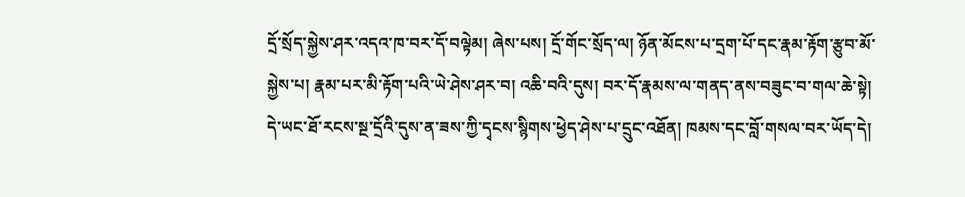དྲོ་སྲོད་སྐྱེས་ཤར་འདའ་ཁ་བར་དོ་བལྟེམ། ཞེས་པས། དྲོ་གོང་སྲོད་ལ། ཉོན་མོངས་པ་དྲག་པོ་དང་རྣམ་རྟོག་རྩུབ་མོ་སྐྱེས་པ། རྣམ་པར་མི་རྟོག་པའི་ཡེ་ཤེས་ཤར་བ། འཆི་བའི་དུས། བར་དོ་རྣམས་ལ་གནད་ནས་བཟུང་བ་གལ་ཆེ་སྟེ། དེ་ཡང་ཐོ་རངས་སྔ་དྲོའི་དུས་ན་ཟས་ཀྱི་དྭངས་སྙིགས་ཕྱེད་ཤེས་པ་དྲུང་འཐོན། ཁམས་དང་བློ་གསལ་བར་ཡོད་དེ།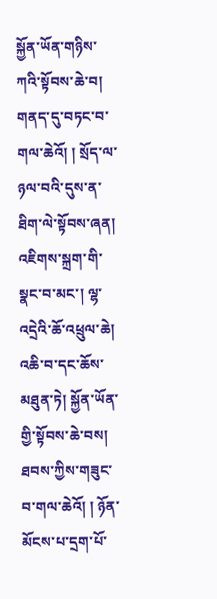སྐྱོན་ཡོན་གཉིས་ཀའི་སྟོབས་ཆེ་བ། གནད་དུ་བཏང་བ་གལ་ཆེའོ། ། སྲོད་ལ་ཉལ་བའི་དུས་ན་ཐིག་ལེ་སྟོབས་ཞན། འཇིགས་སྐྲག་གི་སྣང་བ་མང་། ལྷ་འདྲེའི་ཆོ་འཕྲུལ་ཆེ། འཆི་བ་དང་ཆོས་མཐུན་ཏེ། སྐྱོན་ཡོན་གྱི་སྟོབས་ཆེ་བས། ཐབས་ཀྱིས་གཟུང་བ་གལ་ཆེའོ། ། ཉོན་མོངས་པ་དྲག་པོ་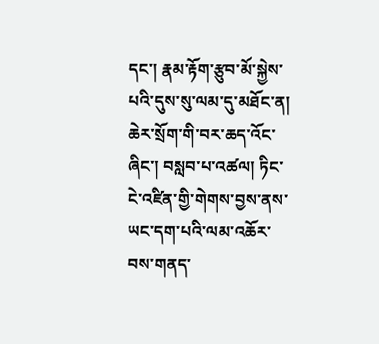དང་། རྣམ་རྟོག་རྩུབ་མོ་སྐྱེས་པའི་དུས་སུ་ལམ་དུ་མཐོང་ན། ཆེར་སྲོག་གི་བར་ཆད་འོང་ཞིང་། བསླབ་པ་འཚལ། ཏིང་ངེ་འཛིན་གྱི་གེགས་བྱས་ནས་ཡང་དག་པའི་ལམ་འཆོར་བས་གནད་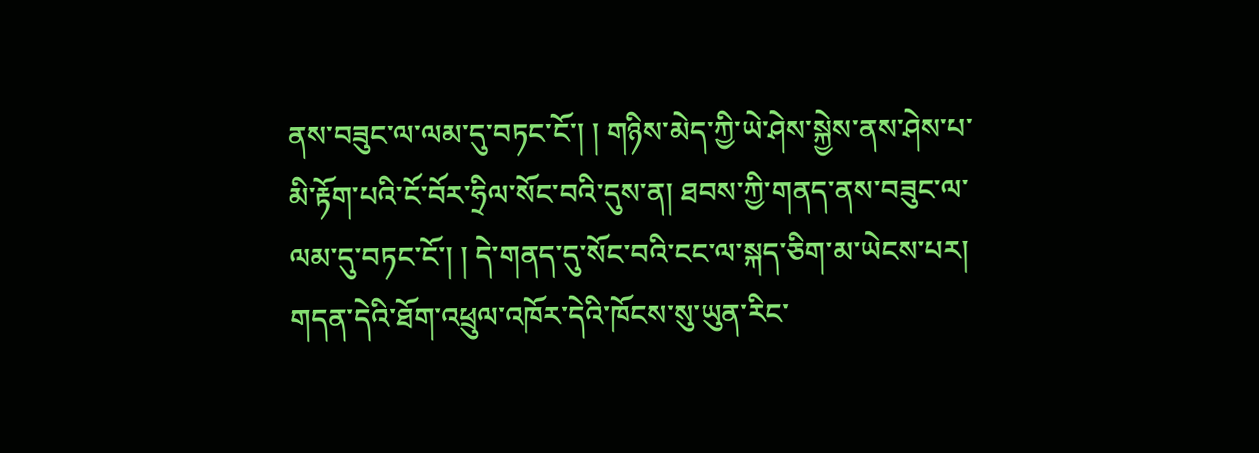ནས་བཟུང་ལ་ལམ་དུ་བཏང་ངོ་། ། གཉིས་མེད་ཀྱི་ཡེ་ཤེས་སྐྱེས་ནས་ཤེས་པ་མི་རྟོག་པའི་ངོ་བོར་ཧྲིལ་སོང་བའི་དུས་ན། ཐབས་ཀྱི་གནད་ནས་བཟུང་ལ་ལམ་དུ་བཏང་ངོ་། ། དེ་གནད་དུ་སོང་བའི་ངང་ལ་སྐད་ཅིག་མ་ཡེངས་པར། གདན་དེའི་ཐོག་འཕྲུལ་འཁོར་དེའི་ཁོངས་སུ་ཡུན་རིང་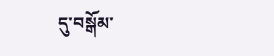དུ་བསྒོམ་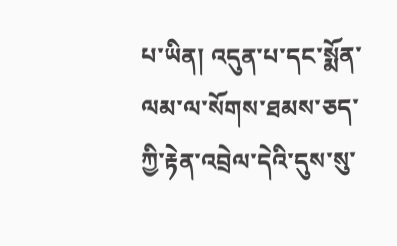པ་ཡིན། འདུན་པ་དང་སྨོན་ལམ་ལ་སོགས་ཐམས་ཅད་ཀྱི་རྟེན་འབྲེལ་དེའི་དུས་སུ་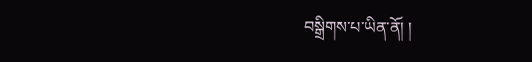བསྒྲིགས་པ་ཡིན་ནོ། །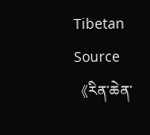Tibetan Source 《རིན་ཆེན་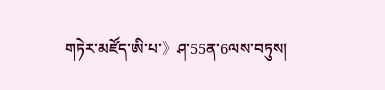གཏེར་མཛོད་ཨི་པ་》ཤ་55ན་6ལས་བཏུས།